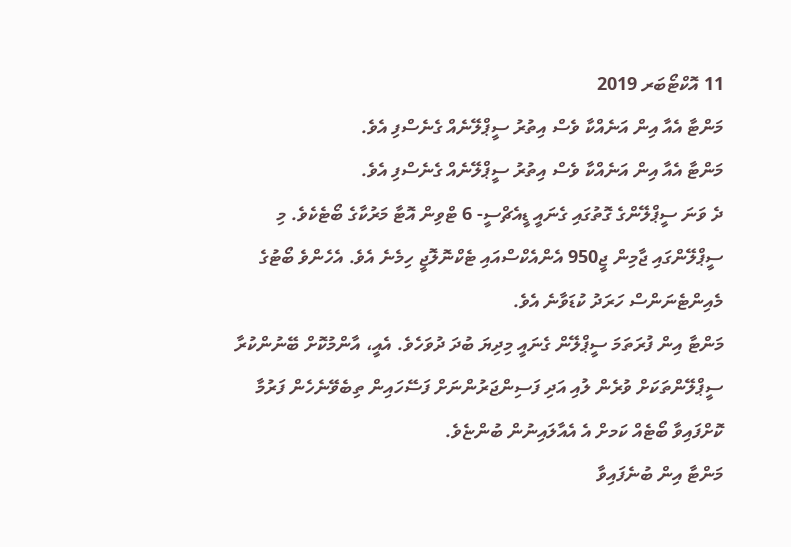11 އޮކްޓޯބަރ 2019
މަންޓާ އެއާ އިން އަނެއްކާ ވެސް އިތުރު ސީޕްލޭނެއް ގެނެސްފި އެވެ.
މަންޓާ އެއާ އިން އަނެއްކާ ވެސް އިތުރު ސީޕްލޭނެއް ގެނެސްފި އެވެ.
ދެ ވަނަ ސީޕްލޭންގެ ގޮތުގައި ގެނައީ ޑީއެޗްސީ- 6 ޓްވިން އޮޓާ މަރުކާގެ ބޯޓެކެވެ. މި ސީޕްލޭންގައި ޖާމިން ޖީ950 އެންއެކްސްއައި ޓެކްނޮލޮޖީ ހިމެނެ އެވެ. އެހެންވެ ބޯޓުގެ މެއިންޓެނަންސް ހަރަދު ކުޑަވާނެ އެވެ.
މަންޓާ އިން ފުރަތަމަ ސީޕްލޭން ގެނައީ މިދިޔަ ބުދަ ދުވަހެވެ. އެއީ، އާންމުކޮށް ބޭނުންކުރާ ސީޕްލޭންތަކަށް ވުރެން ލުއި އަދި ފަސިންޖަރުންނަށް ފަސޭހައިން ތިބެވޭނެހެން ފަރުމާ ކޮށްފައިވާ ބޯޓެއް ކަމށް އެ އެއާލައިނުން ބުންޏެވެ.
މަންޓާ އިން ބުނެފައިވާ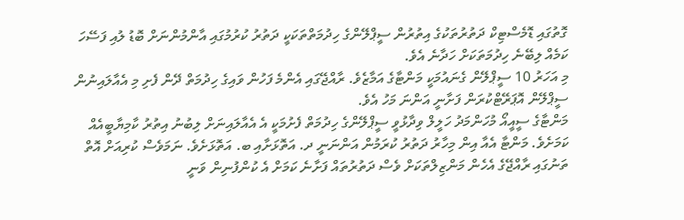ގޮތުގައި ޑޮމެސްޓިކް ދަތުރުތަކުގެ އިތުރުން ސީޕްލޭންގެ ހިދުމަތްތަކަކީ ދަތުރު ކުރުމުގައި އާންމުންނަށް ބޮޑު ލުއި ފަސޭހަ ކަމެއް ލިބޭނެ ހިދުމަތަކަށް ހަދާނެ އެވެ.
މި އަހަރު 10 ސީޕްލޭން ގެނައުމަކީ މަންޓާގެ އަމާޒެވެ. ރާއްޖޭގައި އެންމެ ފަހުން ވައިގެ ހިދުމަތް ދޭން ފެށި މި އެއާލައިނުން ސީޕްލޭން އޮޕަރޭޓްކުރަން ފަށާނީ އަންނަ މަހު އެވެ.
މަންޓާގެ ސީއީއޯ މުހަންމަދު ހަލީލް ވިދާޅުވީ ސީޕްލޭންގެ ހިދުމަތް ފެށުމަކީ އެ އެއާލައިނަށް ލިބުނު އިތުރު ކާމިޔާބީއެއް ކަމަށެވެ. މަންޓާ އެއާ އިން މިހާރު ދަތުރު ކުރަމުން އަންނަނީ ދ. އަތޮޅަށާއި ބ. އަތޮޅަށެވެ. ނަމަވެސް ކުރިއަށް އޮތް ތަނުގައި ރާއްޖޭގެ އެހެން މަންޒިލްތަކަށް ވެސް ދަތުރުތައް ފަށާނެ ކަމަށް އެ ކުންފުނިން ވަނީ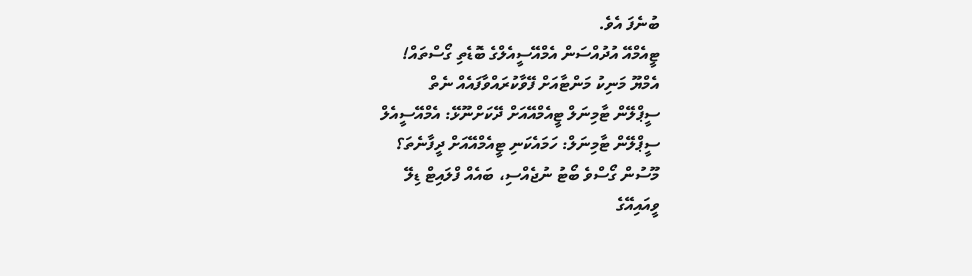ބުނެފަ އެވެ.
ޓީއެމްއޭ އުދުއްސަން އެމްއޭސީއެލްގެ ބޮޑެތި ގޯސްތައް!
އެމްޔޫ މަނިކު މަންޓާއަށް ފޭވާކުރައްވާފައެއް ނެތް
ސީޕްލޭން ޓާމިނަލް ޓީއެމްއޭއަށް ދޭކަށްނޫޅޭ: އެމްއޭސީއެލް
ސީޕްލޭން ޓާމިނަލް: ހަމައެކަނި ޓީއެމްއޭއަށް ދީފާނެތަ؟
މޫސުން ގޯސްވެ ބޯޓު ނުޖެއްސި، ބައެއް ފްލައިޓް ޑިލޭ
ވީއައިއޭގެ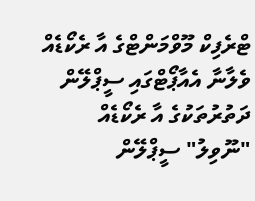ޓްރެފިކް މޫވްމަންޓްގެ އާ ރެކޯޑެއް
ވެލާނާ އެއާޕޯޓްގައި ސީޕްލޭން ދަތުރުތަކުގެ އާ ރެކޯޑެއް
"ނޫވިލު" ސީޕްލޭން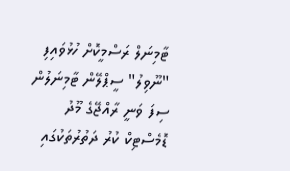ޓާމިނަލް ރަސްމީކޮށް ހުޅުވައިފި
"ނޫވިލު" ސީޕްލޭން ޓާމިނަލުން ސިފަ ވަނީ ރާއްޖޭގެ މޫދު
ޑޮމެސްޓިކް ކުރު ދަތުރުތަކުގައި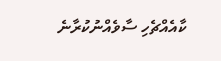ކާއެއްޗެހި ސާވެއްނުކުރާނެ